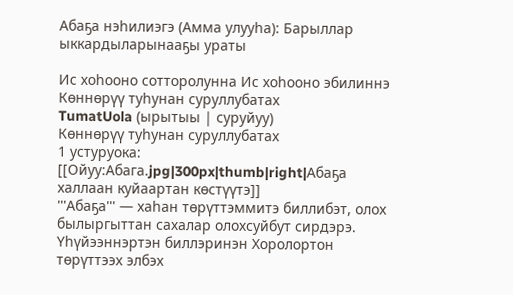Абаҕа нэһилиэгэ (Амма улууһа): Барыллар ыккардыларынааҕы ураты

Ис хоһооно сотторолунна Ис хоһооно эбилиннэ
Көннөрүү туһунан суруллубатах
TumatUola (ырытыы | суруйуу)
Көннөрүү туһунан суруллубатах
1 устуруока:
[[Ойуу:Абага.jpg|300px|thumb|right|Абаҕа халлаан куйаартан көстүүтэ]]
'''Абаҕа''' — хаһан төрүттэммитэ биллибэт, олох былыргыттан сахалар олохсуйбут сирдэрэ. Үһүйээннэртэн биллэринэн Хоролортон төрүттээх элбэх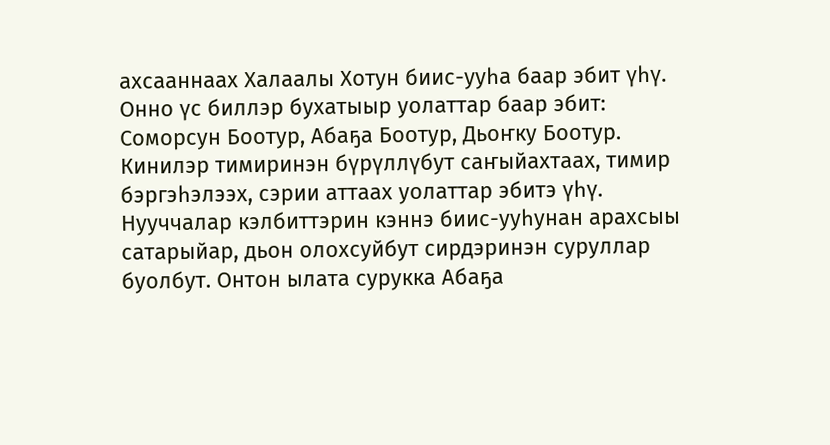ахсааннаах Халаалы Хотун биис-ууһа баар эбит үһү. Онно үс биллэр бухатыыр уолаттар баар эбит: Соморсун Боотур, Абаҕа Боотур, Дьоҥку Боотур. Кинилэр тимиринэн бүрүллүбут саҥыйахтаах, тимир бэргэһэлээх, сэрии аттаах уолаттар эбитэ үһү. Нууччалар кэлбиттэрин кэннэ биис-ууһунан арахсыы сатарыйар, дьон олохсуйбут сирдэринэн суруллар буолбут. Онтон ылата сурукка Абаҕа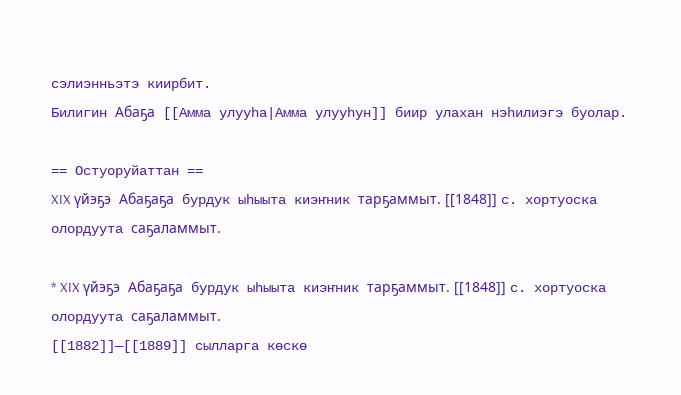сэлиэнньэтэ киирбит.
Билигин Абаҕа [[Амма улууһа|Амма улууһун]] биир улахан нэһилиэгэ буолар.

== Остуоруйаттан ==
XIX үйэҕэ Абаҕаҕа бурдук ыһыыта киэҥник тарҕаммыт. [[1848]] с. хортуоска олордуута саҕаламмыт.

* XIX үйэҕэ Абаҕаҕа бурдук ыһыыта киэҥник тарҕаммыт. [[1848]] с. хортуоска олордуута саҕаламмыт.
[[1882]]—[[1889]] сылларга көскө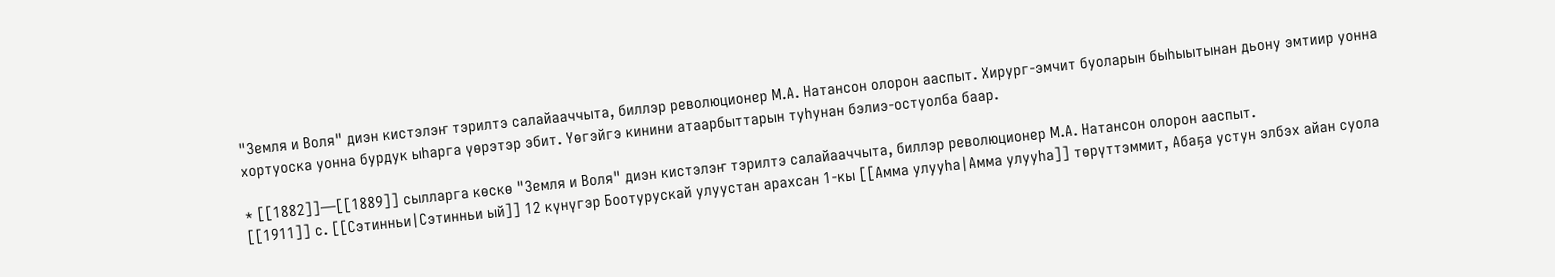"Земля и Воля" диэн кистэлэҥ тэрилтэ салайааччыта, биллэр революционер М.А. Натансон олорон ааспыт. Хирург-эмчит буоларын быһыытынан дьону эмтиир уонна хортуоска уонна бурдук ыһарга үөрэтэр эбит. Үөгэйгэ кинини атаарбыттарын туһунан бэлиэ-остуолба баар.

* [[1882]]—[[1889]] сылларга көскө "Земля и Воля" диэн кистэлэҥ тэрилтэ салайааччыта, биллэр революционер М.А. Натансон олорон ааспыт.
[[1911]] с. [[Сэтинньи|Сэтинньи ый]] 12 күнүгэр Боотурускай улуустан арахсан 1-кы [[Амма улууһа|Амма улууһа]] төрүттэммит, Абаҕа устун элбэх айан суола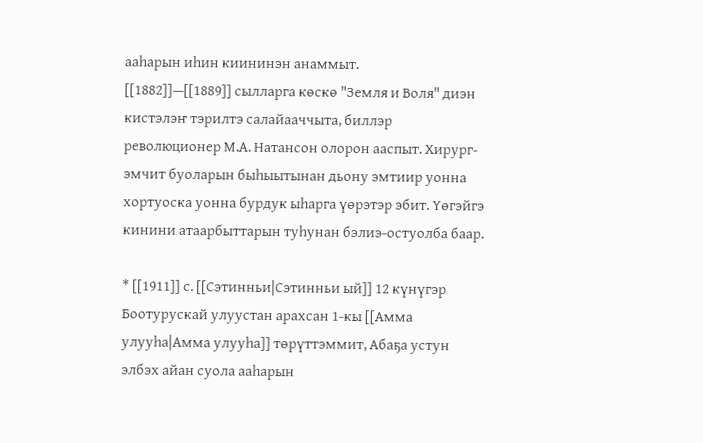ааһарын иһин киининэн анаммыт.
[[1882]]—[[1889]] сылларга көскө "Земля и Воля" диэн кистэлэҥ тэрилтэ салайааччыта, биллэр революционер М.А. Натансон олорон ааспыт. Хирург-эмчит буоларын быһыытынан дьону эмтиир уонна хортуоска уонна бурдук ыһарга үөрэтэр эбит. Үөгэйгэ кинини атаарбыттарын туһунан бэлиэ-остуолба баар.

* [[1911]] с. [[Сэтинньи|Сэтинньи ый]] 12 күнүгэр Боотурускай улуустан арахсан 1-кы [[Амма улууһа|Амма улууһа]] төрүттэммит, Абаҕа устун элбэх айан суола ааһарын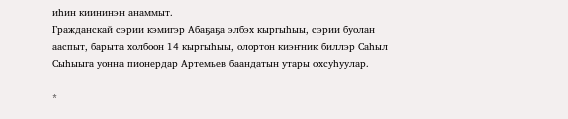иһин киининэн анаммыт.
Гражданскай сэрии кэмигэр Абаҕаҕа элбэх кыргыһыы, сэрии буолан ааспыт, барыта холбоон 14 кыргыһыы, олортон киэҥник биллэр Саһыл Сыһыыга уонна пионердар Артемьев баандатын утары охсуһуулар.

*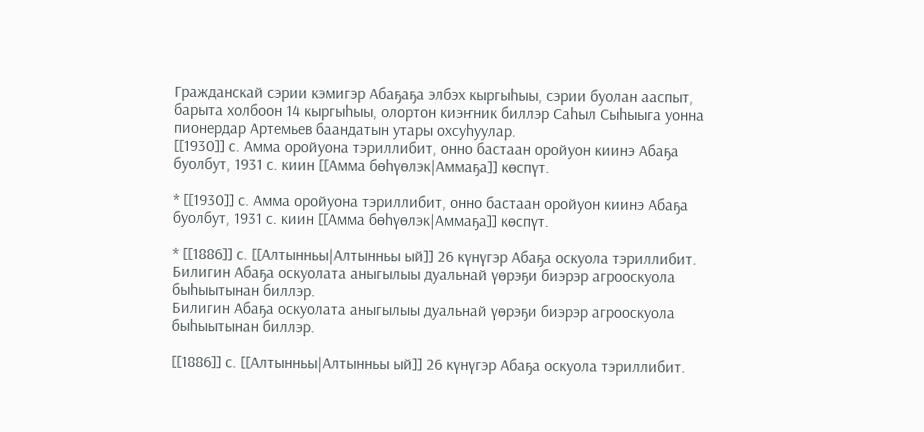Гражданскай сэрии кэмигэр Абаҕаҕа элбэх кыргыһыы, сэрии буолан ааспыт, барыта холбоон 14 кыргыһыы, олортон киэҥник биллэр Саһыл Сыһыыга уонна пионердар Артемьев баандатын утары охсуһуулар.
[[1930]] с. Амма оройуона тэриллибит, онно бастаан оройуон киинэ Абаҕа буолбут, 1931 с. киин [[Амма бөһүөлэк|Аммаҕа]] көспүт.

* [[1930]] с. Амма оройуона тэриллибит, онно бастаан оройуон киинэ Абаҕа буолбут, 1931 с. киин [[Амма бөһүөлэк|Аммаҕа]] көспүт.

* [[1886]] с. [[Алтынньы|Алтынньы ый]] 26 күнүгэр Абаҕа оскуола тэриллибит. Билигин Абаҕа оскуолата аныгылыы дуальнай үөрэҕи биэрэр агрооскуола быһыытынан биллэр.
Билигин Абаҕа оскуолата аныгылыы дуальнай үөрэҕи биэрэр агрооскуола быһыытынан биллэр.

[[1886]] с. [[Алтынньы|Алтынньы ый]] 26 күнүгэр Абаҕа оскуола тэриллибит.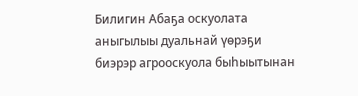Билигин Абаҕа оскуолата аныгылыы дуальнай үөрэҕи биэрэр агрооскуола быһыытынан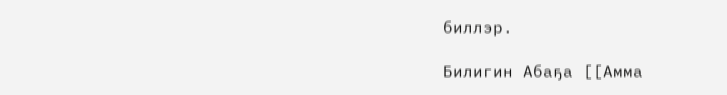биллэр.

Билигин Абаҕа [[Амма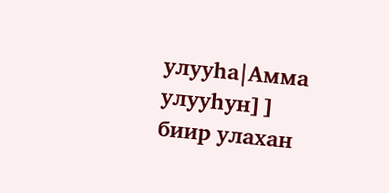улууһа|Амма улууһун]] биир улахан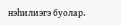нэһилиэгэ буолар.